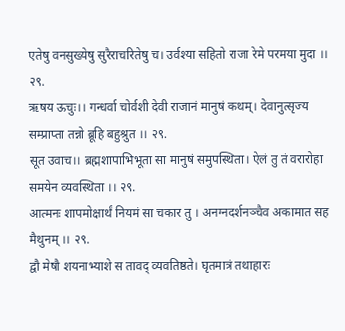एतेषु वनसुख्येषु सुरैराचरितेषु च। उर्वश्या सहितो राजा रेमे परमया मुदा ।। २९.
ऋषय ऊचुः।। गन्धर्वा चोर्वशी देवी राजानं मानुषं कथम्। देवानुत्सृज्य सम्प्राप्ता तन्नो ब्रूहि बहुश्रुत ।। २९.
सूत उवाच।। ब्रह्मशापाभिभूता सा मानुषं समुपस्थिता। ऐलं तु तं वरारोहा समयेन व्यवस्थिता ।। २९.
आत्मनः शापमोक्षार्थं नियमं सा चकार तु । अनग्नदर्शनञ्चैव अकामात सह मैथुनम् ।। २९.
द्वौ मेषौ शयनाभ्याशे स तावद् व्यवतिष्ठते। घृतमात्रं तथाहारः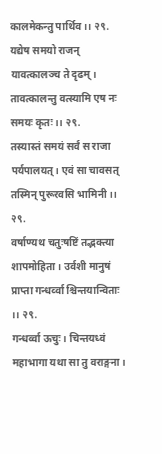कालमेकन्तु पार्थिव ।। २९.
यद्येष समयो राजन् यावत्कालञ्च ते दृढम्। तावत्कालन्तु वत्स्यामि एष नः समयः कृतः ।। २९.
तस्यास्तं समयं सर्वं स राजा पर्यपालयत्। एवं सा चावसत् तस्मिन् पुरूरवसि भामिनी ।। २९.
वर्षाण्यथ चतुःषष्टिं तद्भक्त्या शापमोहिता। उर्वशी मानुषं प्राप्ता गन्धर्व्वा श्चिन्तयान्विताः ।। २९.
गन्धर्व्वा ऊचुः। चिन्तयध्वं महाभागा यथा सा तु वराङ्गना।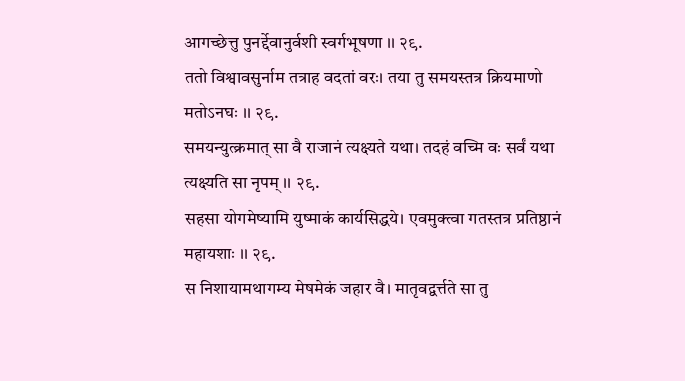आगच्छेत्तु पुनर्द्देवानुर्वशी स्वर्गभूषणा ।। २९.
ततो विश्वावसुर्नाम तत्राह वदतां वरः। तया तु समयस्तत्र क्रियमाणो मतोऽनघः ।। २९.
समयन्युत्क्रमात् सा वै राजानं त्यक्ष्यते यथा। तदहं वच्मि वः सर्वं यथा त्यक्ष्यति सा नृपम् ।। २९.
सहसा योगमेष्यामि युष्माकं कार्यसिद्धये। एवमुक्त्वा गतस्तत्र प्रतिष्ठानं महायशाः ।। २९.
स निशायामथागम्य मेषमेकं जहार वै। मातृवद्वर्त्तते सा तु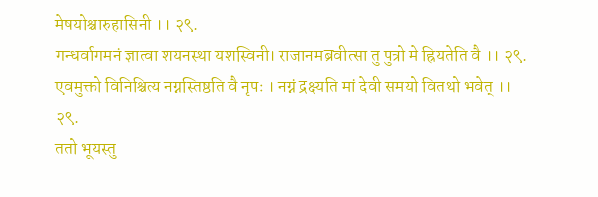मेषयोश्चारुहासिनी ।। २९.
गन्धर्वागमनं ज्ञात्वा शयनस्था यशस्विनी। राजानमब्रवीत्सा तु पुत्रो मे ह्रियतेति वै ।। २९.
एवमुक्तो विनिश्चित्य नग्नस्तिष्ठति वै नृपः । नग्नं द्रक्ष्यति मां देवी समयो वितथो भवेत् ।। २९.
ततो भूयस्तु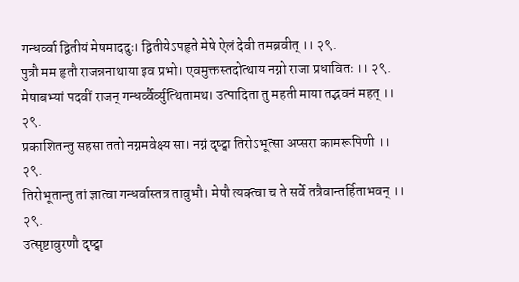गन्धर्व्वा द्वितीयं मेषमाददुः। द्वितीयेऽपहृते मेषे ऐलं देवी तमब्रवीत् ।। २९.
पुत्रौ मम हृतौ राजन्ननाथाया इव प्रभो। एवमुक्तस्तदोत्थाय नग्नो राजा प्रधावितः ।। २९.
मेषाबभ्यां पदवीं राजन् गन्धर्व्वैर्व्युत्थितामथ। उत्पादिता तु महती माया तद्भवनं महत् ।। २९.
प्रकाशितन्तु सहसा ततो नग्नमवेक्ष्य सा। नग्नं दृष्ट्वा तिरोऽभूत्सा अप्सरा कामरूपिणी ।। २९.
तिरोभूतान्तु तां ज्ञात्वा गन्धर्वास्तत्र तावुभौ। मेषौ त्यक्त्वा च ते सर्वे तत्रैवान्तर्हिताभवन् ।। २९.
उत्सृष्टावुरणौ दृष्ट्वा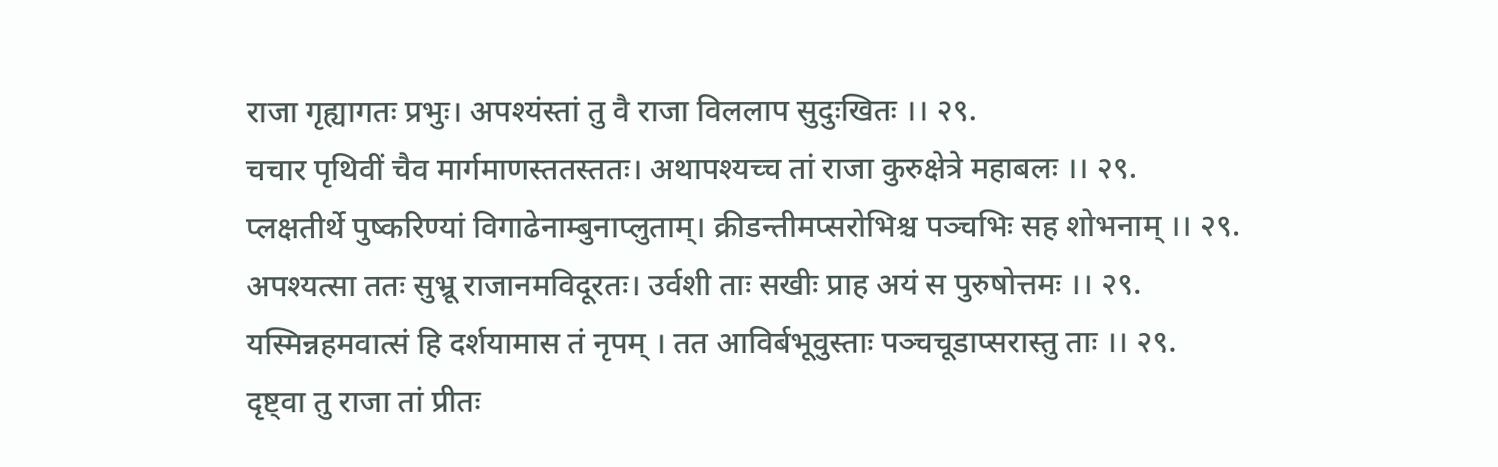राजा गृह्यागतः प्रभुः। अपश्यंस्तां तु वै राजा विललाप सुदुःखितः ।। २९.
चचार पृथिवीं चैव मार्गमाणस्ततस्ततः। अथापश्यच्च तां राजा कुरुक्षेत्रे महाबलः ।। २९.
प्लक्षतीर्थे पुष्करिण्यां विगाढेनाम्बुनाप्लुताम्। क्रीडन्तीमप्सरोभिश्च पञ्चभिः सह शोभनाम् ।। २९.
अपश्यत्सा ततः सुभ्रू राजानमविदूरतः। उर्वशी ताः सखीः प्राह अयं स पुरुषोत्तमः ।। २९.
यस्मिन्नहमवात्सं हि दर्शयामास तं नृपम् । तत आविर्बभूवुस्ताः पञ्चचूडाप्सरास्तु ताः ।। २९.
दृष्ट्वा तु राजा तां प्रीतः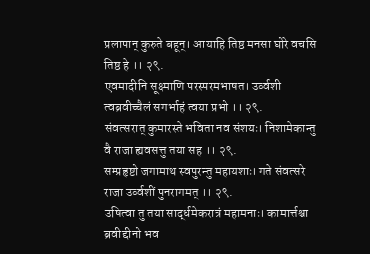प्रलापान् कुरुते बहून्। आयाहि तिष्ठ मनसा घोरे वचसि तिष्ठ हे ।। २९.
एवमादीनि सूक्ष्माणि परस्परमभाषत। उर्व्वशी त्वब्रवीच्चैलं सगर्भाहं त्वया प्रभो ।। २९.
संवत्सरात् कुमारस्ते भविता नव संशयः। निशामेकान्तु वै राजा ह्यवसत्तु तया सह ।। २९.
सम्प्रहृष्टो जगामाथ स्वपुरन्तु महायशाः। गते संवत्सरे राजा उर्व्वशीं पुनरागमत् ।। २९.
उषित्वा तु तया सार्द्धमेकरात्रं महामनाः। कामार्त्तश्चा ब्रवीद्दीनो भव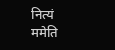नित्यं ममेति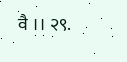वै ।। २९.